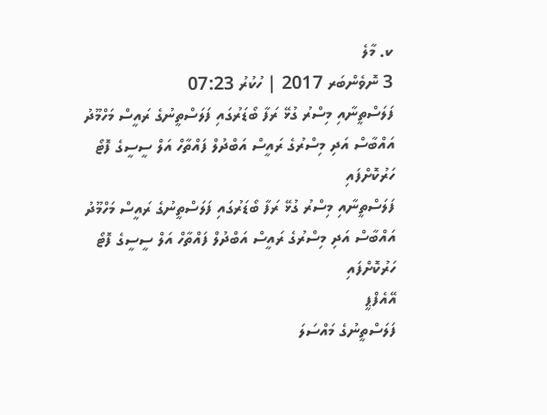ކ. މާލެ
3 ނޮވެންބަރ 2017 | ހުކުރު 07:23
ފަލަސްތީނާއި މިސްރު ގުޅޭ ރަފާ ބޯޑަރުގައި ފަލަސްތީނުގެ ރައީސް މަހްމޫދު އައްބާސް އަދި މިސްރުގެ ރައީސް އަބްދުލް ފައްތާހް އަލް ސީސީގެ ފޮޓޯ ހަރުކޮށްފައި
ފަލަސްތީނާއި މިސްރު ގުޅޭ ރަފާ ބޯޑަރުގައި ފަލަސްތީނުގެ ރައީސް މަހްމޫދު އައްބާސް އަދި މިސްރުގެ ރައީސް އަބްދުލް ފައްތާހް އަލް ސީސީގެ ފޮޓޯ ހަރުކޮށްފައި
އޭއެފްޕީ
ފަލަސްތީނުގެ މައްސަލަ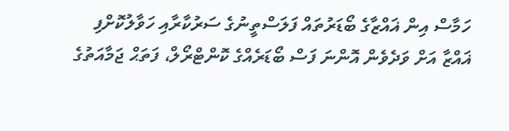ހަމާސް އިން ޣައްޒާގެ ބޯޑަރުތައް ފަލަސްތީނުގެ ސަރުކާރާއި ހަވާލުކޮށްފި
ޣައްޒާ އަށް ވަދެވެން އޮންނަ ފަސް ބޯޑަރެއްގެ ކޮންޓްރޯލް، ފަތަޙް ޖަމާއަތުގެ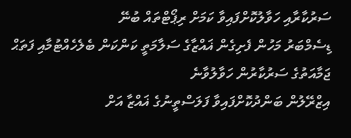ސަރުކާރާއި ހަވާލުކޮށްފައިވާ ކަމަށް ރިޕޯޓްތައް ބުނޭ
ޑިސެމްބަރު މަހުން ފެށިގެން ޣައްޒާގެ ސަލާމަތީ ކަންކަން ބެލެހެއްޓުމާއި ފަތަޙް ޖަމާއަތުގެ ސަރުކާރުން ހަވާލުވާނެ
އިޒްރޭލުން ބަންދުކޮށްފައިވާ ފަލަސްތީނުގެ ޣައްޒާ އަށް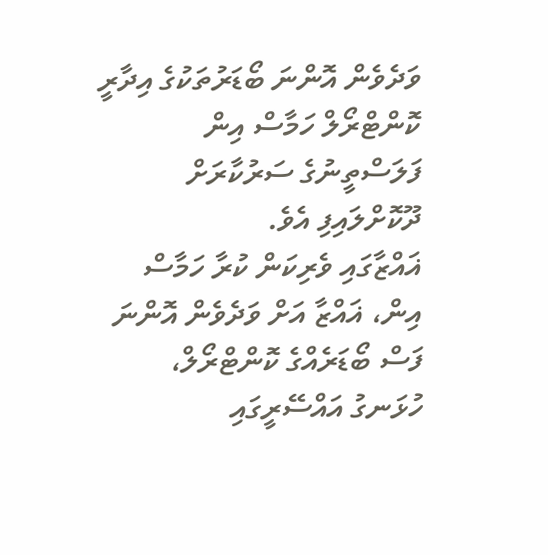ވަދެވެން އޮންނަ ބޯޑަރުތަކުގެ އިދާރީ ކޮންޓްރޯލް ހަމާސް އިން ފަލަސްތީނުގެ ސަރުކާރަށް ދޫކޮށްލައިފި އެވެ.
ޣައްޒާގައި ވެރިކަން ކުރާ ހަމާސް އިން، ޣައްޒާ އަށް ވަދެވެން އޮންނަ ފަސް ބޯޑަރެއްގެ ކޮންޓްރޯލް، ހުޅަނގު އައްސޭރީގައި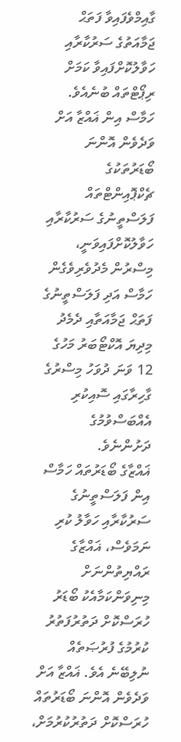ގާއިމްވެފައިވާ ފަތަޙް ޖަމާއަތުގެ ސަރުކާރާއި ހަވާލުކޮށްފައިވާ ކަމަށް ރިޕޯޓްތައް ބުނެއެވެ.
ހަމާސް އިން ޣައްޒާ އަށް ވަދެވެން އޮންނަ ބޯޑަރުތަކުގެ ޗެކްޕޮއިންޓްތައް ފަލަސްތީނުގެ ސަރުކާރާއި ހަވާލުކޮށްފައިވަނީ، މިސްރުން މެދުވެރިވެގެން ހަމާސް އަދި ފަލަސްތީނުގެ ފަތަޙް ޖަމާއަތާއި ދެމެދު މިދިޔަ އޮކްޓޯބަރު މަހުގެ 12 ވަނަ ދުވަހު މިސްރުގެ ގާހިރާގައި ސޮއިކުރި އެއްބަސްވުމުގެ ދަށުންނެވެ.
ޣައްޒާގެ ބޯޑަރުތައް ހަމާސް އިން ފަލަސްތީނުގެ ސަރުކާރާއި ހަވާލު ކުރި ނަމަވެސް، ޣައްޒާގެ ރައްޔިތުންނަށް މިނިވަންކަމާއެކު ބޯޑަރު ހުރަސްކޮށް ދަތުރުފަތުރު ކުރުމުގެ ފުރުޞަތެއް ނުލިބޭނެ އެވެ. ޣައްޒާ އަށް ވަދެވެން އޮންނަ ބޯޑަރުތައް ހުރަސްކޮށް ދަތުރުކުރުމަށް،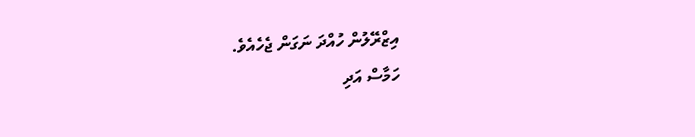އިޒްރޭލުން ހުއްދަ ނަގަން ޖެހެއެވެ.
ހަމާސް އަދި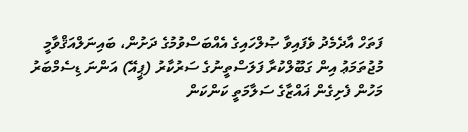ފަތަހް އާދެމެދު ވެފައިވާ ޞުލްހައިގެ އެއްބަސްވުމުގެ ދަށުން، ބައިނަލްއަޤްވާމީ މުޖުތަމަޢު އިން ގަބޫލްކުރާ ފަލަސްތީނުގެ ސަރުކާރު (ޕީއޭ) އަންނަ ޑިސެމްބަރު މަހުން ފެށިގެން ޣައްޒާގެ ސަލާމަތީ ކަންކަން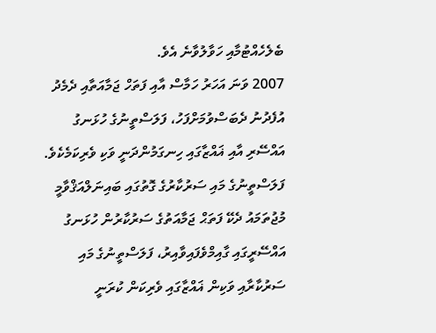ބެލެހެއްޓުމާއި ހަވާލުވާނެ އެވެ.
2007 ވަނަ އަހަރު ހަމާސް އާއި ފަތަހް ޖަމާއަތާއި ދެމެދު އުފެދުނު ދެބަސްވުމަށްފަހު، ފަލަސްތީނުގެ ހުޅަނގު އައްސޭރި އާއި ޣައްޒާގައި ހިނގަމުންދަނީ ވަކި ވެރިކަމެކެވެ. ފަލަސްތީނުގެ މައި ސަރުކާރުގެ ގޮތުގައި ބައިނަލްއަޤްވާމީ މުޖުތަމައު ދެކޭ ފަތަޙް ޖަމާއަތުގެ ސަރުކާރުން ހުޅަނގު އައްސޭރީގައި ގާއިމްވެފައިވާއިރު، ފަލަސްތީނުގެ މައި ސަރުކާރާއި ވަކިން ޣައްޒާގައި ވެރިކަން ކުރަނީ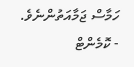ހަމާސް ޖަމާއަތުންނެވެ.
- ކޮމެންޓް